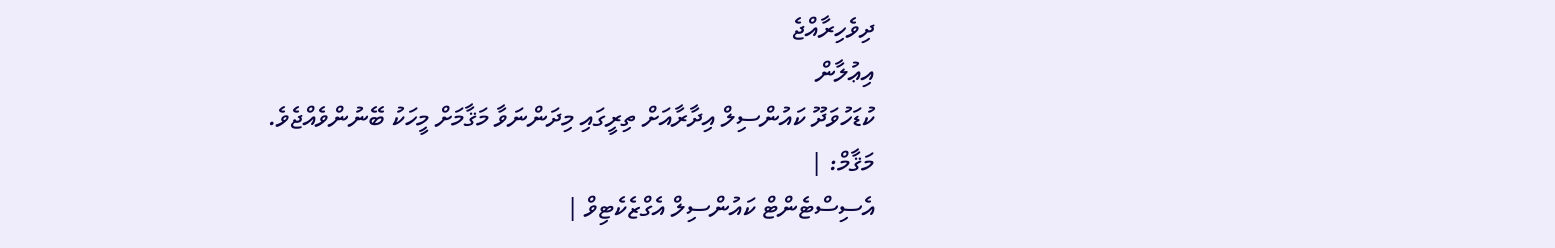ދިވެހިރާއްޖެ
އިޢުލާން
ކުޑަހުވަދޫ ކައުންސިލް އިދާރާއަށް ތިރީގައި މިދަންނަވާ މަޤާމަށް މީހަކު ބޭނުންވެއްޖެވެ.
މަޤާމް: |
އެސިސްޓެންޓް ކައުންސިލް އެގްޒެކެޓިވް |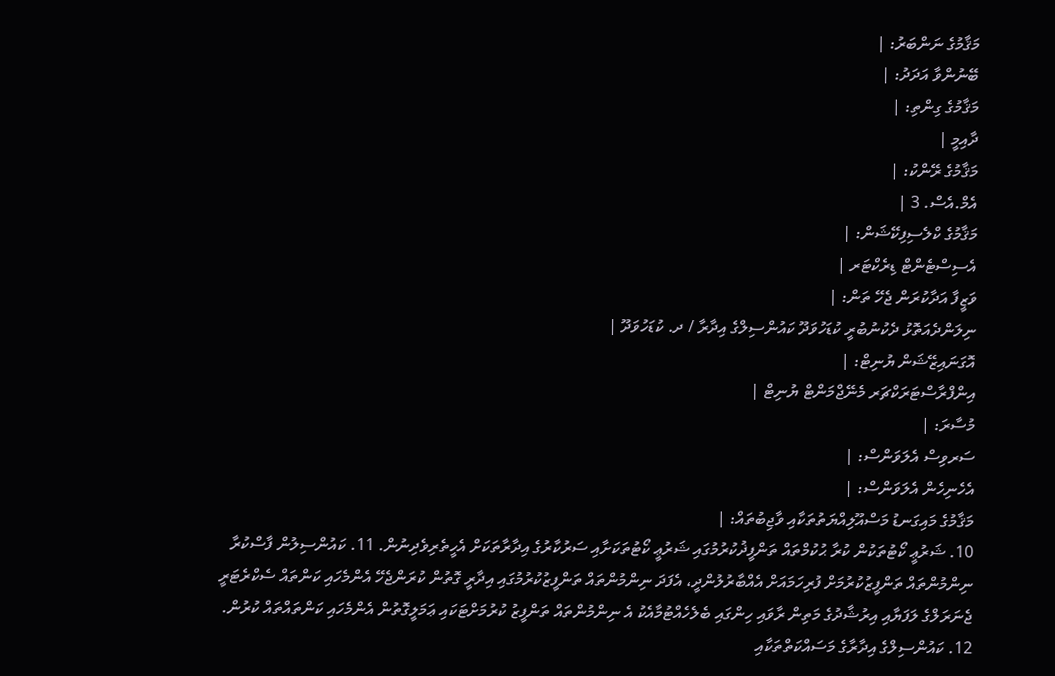މަޤާމުގެ ނަންބަރު: |
ބޭނުންވާ އަދަދު: |
މަޤާމުގެ ގިންތި: |
ދާއިމީ |
މަޤާމުގެ ރޭންކު: |
އެމް.އެސް. 3 |
މަޤާމުގެ ކްލެސިފިކޭޝަން: |
އެސިސްޓެންޓް ޑިރެކްޓަރ |
ވަޒީފާ އަދާކުރަން ޖެހޭ ތަން: |
ނިލަންދެއަތޮޅު ދެކުނުބުރީ ކުޑަހުވަދޫ ކައުންސިލްގެ އިދާރާ / ދ. ކުޑަހުވަދޫ |
އޮގަނައިޒޭޝަން ޔުނިޓް: |
އިންފްރާސްޓަރަކްޗަރ މެނޭޖްމަންޓް ޔުނިޓް |
މުސާރަ: |
ސަރވިސް އެލަވަންސް: |
އެހެނިހެން އެލަވަންސް: |
މަޤާމުގެ މައިގަނޑު މަސްއޫލިއްޔަތުތަކާއި ވާޖިބުތައް: |
10. ޝަރުޢީ ކޯޓުތަކުން ކުރާ ޙުކުމްތައް ތަންފީޛުކުރުމުގައި ޝަރުޢީ ކޯޓުތަކަށާއި ސަރުކާރުގެ އިދާރާތަކަށް އެހީތެރިވެދިނުން. 11. ކައުންސިލުން ފާސްކުރާ ނިންމުންތައް ތަންފީޒުކުރުމަށް ފުރިހަމައަށް އެއްބާރުލުންދީ، އެފަދަ ނިންމުންތައް ތަންފީޒުކުރުމުގައި އިދާރީ ގޮތުން ކުރަންޖެހޭ އެންމެހައި ކަންތައް ސެކްރެޓަރީ ޖެނަރަލްގެ ލަފަޔާއި އިރުޝާދުގެ މަތިން ރާވައި ހިންގައި ބެލެހެއްޓުމާއެކު އެ ނިންމުންތައް ތަންފީޒު ކުރުމަށްޓަކައި ޢަމަލީގޮތުން އެންމެހައި ކަންތައްތައް ކުރުން. 12. ކައުންސިލްގެ އިދާރާގެ މަސައްކަތްތަކާއި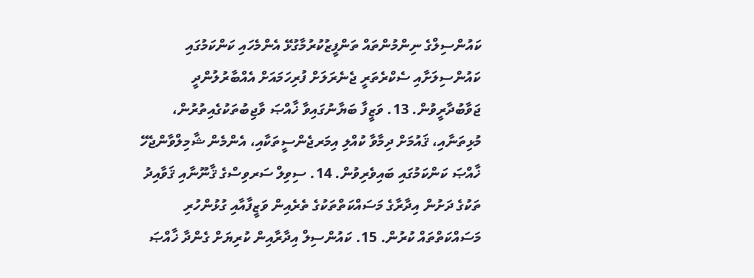ކައުންސިލްގެ ނިންމުންތައް ތަންފީޒުކުރުމާގުޅޭ އެންމެހައި ކަންކަމުގައި ކައުންސިލަށާއި ސެކްރެތަރީ ޖެނެރަލަށް ފުރިހަމައަށް އެއްބާރުލުންދީ ޖަވާބުދާރީވުން. 13. ވަޒީފާ ބަޔާނުގައިވާ ޚާއްޞަ ވާޖިބުތަކުގެއިތުރުން، މުޅިތަނާއި، ޤައުމަށް ދިމާވާ ކުއްލި އިމަރޖެންސީތަކާއި، އެންމެން ޝާމިލްވާންޖެހޭ ޚާއްޞަ ކަންކަމުގައި ބައިވެރިވުން. 14. ސިވިލް ސަރވިސްގެ ޤާނޫނާއި ޤަވާއިދު ތަކުގެ ދަށުން އިދާރާގެ މަސައްކަތްތަކުގެ ތެރެއިން ވަޒީފާއާއި ގުޅުންހުރި މަސައްކަތްތައް ކުރުން. 15. ކައުންސިލް އިދާރާއިން ކުރިޔަށް ގެންދާ ޚާއްޞަ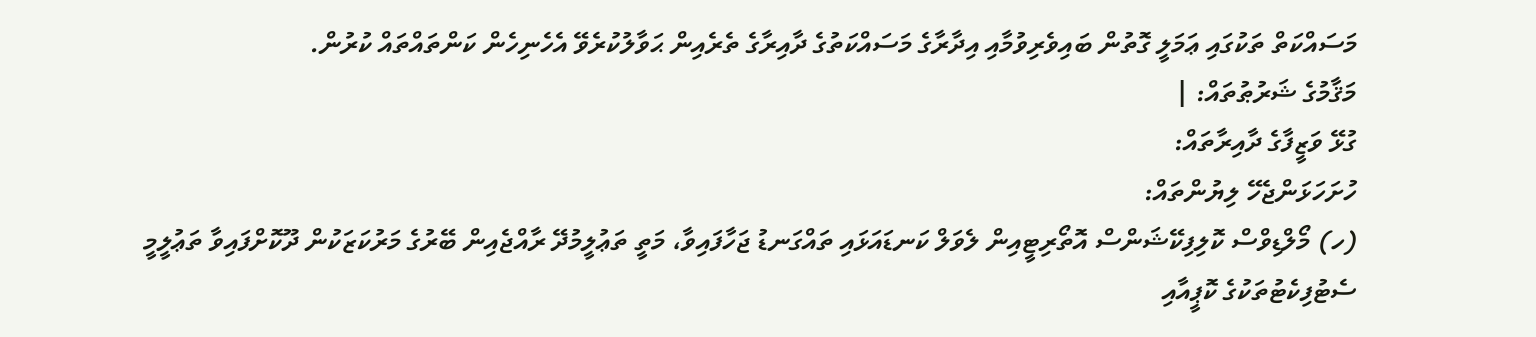މަސައްކަތް ތަކުގައި ޢަމަލީ ގޮތުން ބައިވެރިވުމާއި އިދާރާގެ މަސައްކަތުގެ ދާއިރާގެ ތެރެއިން ޙަވާލުކުރެވޭ އެހެނިހެން ކަންތައްތައް ކުރުން.
މަޤާމުގެ ޝަރުޠުތައް: |
ގުޅޭ ވަޒީފާގެ ދާއިރާތައް:
ހުށަހަޅަންޖެހޭ ލިޔުންތައް:
(ހ) މޯލްޑިވްސް ކޮލިފިކޭޝަންސް އޮތޯރިޓީއިން ލެވަލް ކަނޑައަޅައި ތައްގަނޑު ޖަހާފައިވާ، މަތީ ތަޢުލީމުދޭ ރާއްޖެއިން ބޭރުގެ މަރުކަޒަކުން ދޫކޮށްފައިވާ ތަޢުލީމީ ސެޓުފިކެޓުތަކުގެ ކޮޕީއާއި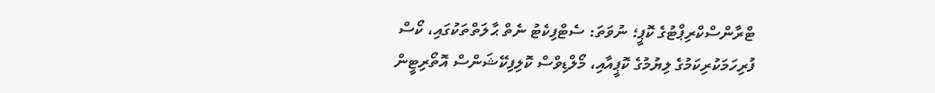ޓްރާންސްކްރިޕްޓުގެ ކޮޕީ؛ ނުވަތަ: ސެޓްފިކެޓު ނެތް ޙާލަތްތަކުގައި، ކޯސް ފުރިހަމަކުރިކަމުގެ ލިޔުމުގެ ކޮޕީއާއި، މޯލްޑިވްސް ކޮލިފިކޭޝަންސް އޮތޯރިޓީން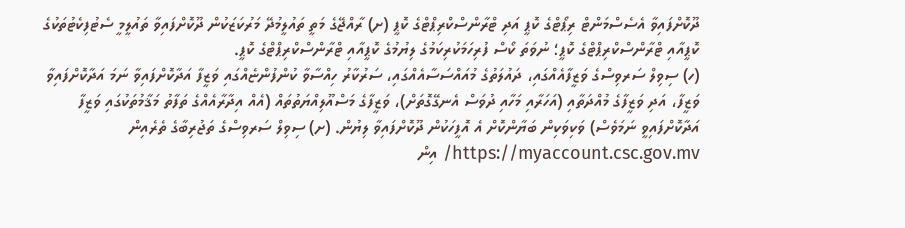ދޫކޮށްފައިވާ އެސެސްމަންޓް ރިޕޯޓްގެ ކޮޕީ އަދި ޓްރާންސްކްރިޕްޓްގެ ކޮޕީ (ށ) ރާއްޖޭގެ މަތީ ތައުލީމުދޭ މަރުކަޒަކުން ދޫކޮށްފައިވާ ތައުލީމީ ސެޓުފިކެޓުތަކުގެ ކޮޕީއާއި ޓްރާންސްކްރިޕްޓްގެ ކޮޕީ؛ ނުވަތަ ކޯސް ފުރިހަމަކުރިކަމުގެ ލިޔުމުގެ ކޮޕީއާއި ޓްރާންސްކްރިޕްޓްގެ ކޮޕީ.
(ހ) ސިވިލް ސަރވިސްގެ ވަޒީފާއެއްގައި، ދައުލަތުގެ މުއައްސަސާއެއްގައި، ސަރުކާރު ހިއްސާވާ ކުންފުންޏެއްގައި ވަޒީފާ އަދާކޮށްފައިވާ ނަމަ އަދާކޮށްފައިވާ ވަޒީފާ، އަދި ވަޒީފާގެ މުއްދަތާއި (އަހަރާއި މަހާއި ދުވަސް އެނގޭގޮތަށް)، ވަޒީފާގެ މަސްއޫލިއްޔަތުތައް (އެއް އިދާރާއެއްގެ ތަފާތު މަޤާމުތަކުގައި ވަޒީފާ އަދާކޮށްފައިވީ ނަމަވެސް) ވަކިވަކިން ބަޔާންކޮށް އެ އޮފީހަކުން ދޫކޮށްފައިވާ ލިޔުން. (ށ) ސިވިލް ސަރވިސްގެ ތަޖުރިބާގެ ތެރެއިން https://myaccount.csc.gov.mv/ އިން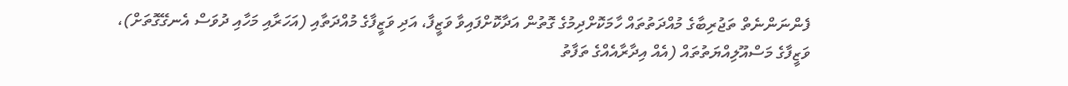ފެންނަންނެތް ތަޖުރިބާގެ މުއްދަތުތައް ހާމަކޮށްދިމުގެ ގޮތުން އަދާކޮށްފައިވާ ވަޒީފާ، އަދި ވަޒީފާގެ މުއްދަތާއި (އަހަރާއި މަހާއި ދުވަސް އެނގޭގޮތަށް)، ވަޒީފާގެ މަސްއޫލިއްޔަތުތައް (އެއް އިދާރާއެއްގެ ތަފާތު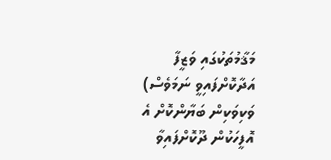މަޤާމުތަކުގައި ވަޒީފާ އަދާކޮށްފައިވީ ނަމަވެސް) ވަކިވަކިން ބަޔާންކޮށް އެ އޮފީހަކުން ދޫކޮށްފައިވާ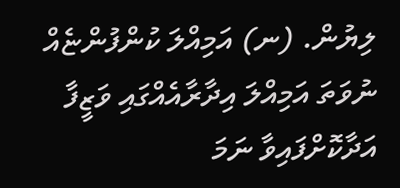ލިޔުން. (ނ) އަމިއްލަ ކުންފުންޏެއް ނުވަތަ އަމިއްލަ އިދާރާއެއްގައި ވަޒީފާ އަދާކޮށްފައިވާ ނަމަ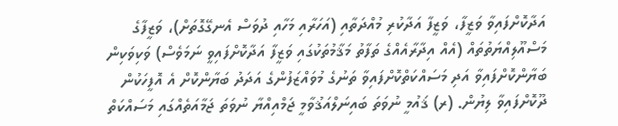އަދާކޮށްފައިވާ ވަޒީފާ، ވަޒީފާ އަދާކުރި މުއްދަތާއި (އަހަރާއި މަހާއި ދުވަސް އެނގޭގޮތަށް)، ވަޒީފާގެ މަސްއޫލިއްޔަތުތައް (އެއް އިދާރާއެއްގެ ތަފާތު މަޤާމުތަކުގައި ވަޒީފާ އަދާކޮށްފައިވީ ނަމަވެސް) ވަކިވަކިން ބަޔާންކޮށްފައިވާ އަދި މަސައްކަތްކޮށްފައިވާ ތަނުގެ މުވައްޒަފުންގެ އަދަދު ބަޔާންކޮށް އެ އޮފީހަކުން ދޫކޮށްފައިވާ ލިޔުން. (ރ) ޤައުމީ ނުވަތަ ބައިނަލްއަޤުވާމީ ޖަމްއިއްޔާ ނުވަތަ ޖަމާއަތެއްގައި މަސައްކަތް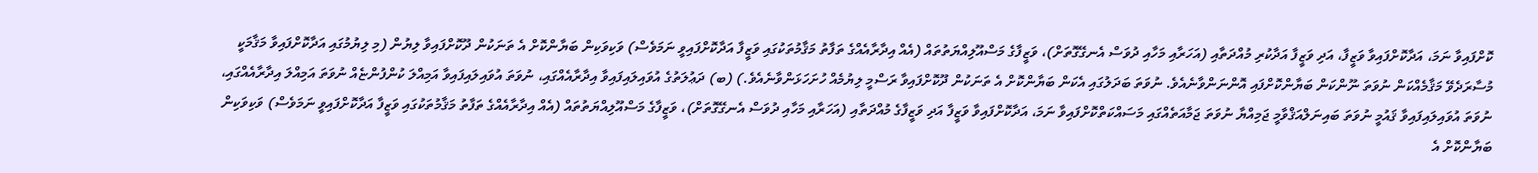ކޮށްފައިވާ ނަމަ، އަދާކޮށްފައިވާ ވަޒީފާ، އަދި ވަޒީފާ އަދާކުރި މުއްދަތާއި (އަހަރާއި މަހާއި ދުވަސް އެނގޭގޮތަށް)، ވަޒީފާގެ މަސްއޫލިއްޔަތުތައް (އެއް އިދާރާއެއްގެ ތަފާތު މަޤާމުތަކުގައި ވަޒީފާ އަދާކޮށްފައިވީ ނަމަވެސް) ވަކިވަކިން ބަޔާންކޮށް އެ ތަނަކުން ދޫކޮށްފައިވާ ލިޔުން (މި ލިޔުމުގައި އަދާކޮށްފައިވާ މަޤާމަކީ މުސާރަދެވޭ މަޤާމެއްކަން ނުވަތަ ނޫންކަން ބަޔާންކޮށްފައި އޮންނަންވާނެއެވެ. ނުވަތަ ބަދަލުގައި އެކަން ބަޔާންކޮށް އެ ތަނަކުން ދޫކޮށްފައިވާ ރަސްމީ ލިޔުމެއް ހުށަހަޅަންވާނެއެވެ.) (ބ) ދަޢުލަތުގެ އުވައިލައިފައިވާ އިދާރާއެއްގައި، ނުވަތަ އުވައިލައިފައިވާ އަމިއްލަ ކުންފުންޏެއް ނުވަތަ އަމިއްލަ އިދާރާއެއްގައި، ނުވަތަ އުވައިލައިފައިވާ ޤައުމީ ނުވަތަ ބައިނަލްއަޤްވާމީ ޖަމިއްޔާ ނުވަތަ ޖަމާއަތެއްގައި މަސައްކަތްކޮށްފައިވާ ނަމަ، އަދާކޮށްފައިވާ ވަޒީފާ އަދި ވަޒީފާގެ މުއްދަތާއި (އަހަރާއި މަހާއި ދުވަސް އެނގޭގޮތަށް)، ވަޒީފާގެ މަސްއޫލިއްޔަތުތައް (އެއް އިދާރާއެއްގެ ތަފާތު މަޤާމުތަކުގައި ވަޒީފާ އަދާކޮށްފައިވީ ނަމަވެސް) ވަކިވަކިން ބަޔާންކޮށް އެ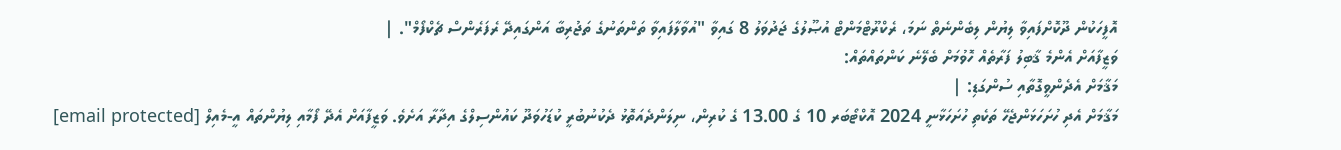އޮފީހަކުން ދޫކޮށްފައިވާ ލިޔުން ލިބެންނެތް ނަމަ، ރެކްރޫޓްމަންޓް އުޞޫލުގެ ޖަދުވަލު 8 ގައިވާ "އުވާލާފައިވާ ތަންތަނުގެ ތަޖުރިބާ އަންގައިދޭ ރެފަރެންސް ޗެކްފޯމް". |
ވަޒީފާއަށް އެންމެ ޤާބިލު ފަރާތެއް ހޮވުމަށް ބެލޭނެ ކަންތައްތައް:
މަޤާމަށް އެދެންވީގޮތާއި ސުންގަޑި: |
މަޤާމަށް އެދި ހުށަހަޅަންޖެހޭ ތަކެތި ހުށަހަޅާނީ 2024 އޮކްޓޯބަރ 10 ގެ 13.00 ގެ ކުރިން، ނިލަންދެއަތޮޅު ދެކުނުބުރީ ކުޑަހުވަދޫ ކައުންސިލްގެ އިދާރާ އަށެވެ. ވަޒީފާއަށް އެދޭ ފޯމާއި ލިޔުންތައް އީ-މެއިލް [email protected]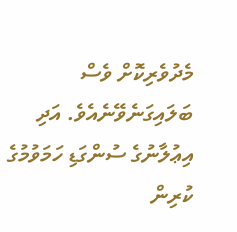މެދުވެރިކޮށް ވެސް ބަލައިގަނެވޭނެއެވެ. އަދި އިޢުލާނުގެ ސުންގަޑި ހަމަވުމުގެ ކުރިން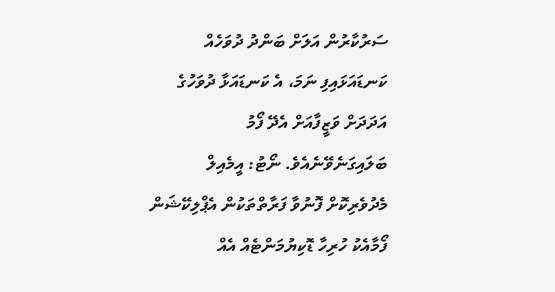ސަރުކާރުން އަލަށް ބަންދު ދުވަހެއް ކަނޑައަޅައިފި ނަމަ، އެ ކަނޑައަޅާ ދުވަހުގެ އަދަދަށް ވަޒީފާއަށް އެދޭ ފޯމު ބަލައިގަނެވޭނެއެވެ. ނޯޓު: އީމެއިލް މެދުވެރިކޮށް ފޮނުވާ ފަރާތްތަކުން އެޕްލިކޭޝަން ފޯމާއެކު ހުރިހާ ޑޮކިޔުމަންޓެއް އެއް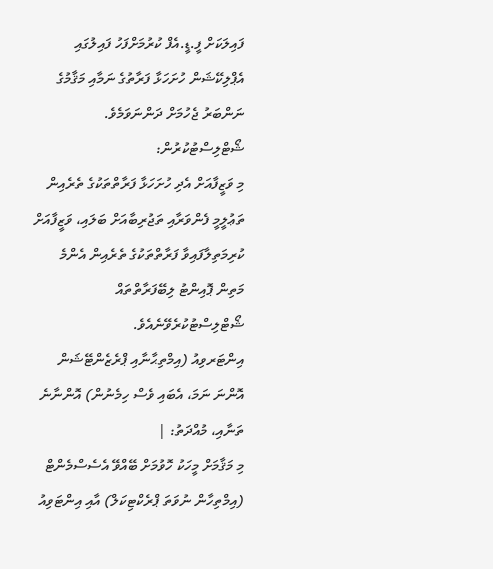ފައިލަކަށް ފީ.ޑީ.އެފް ކުރުމަށްފަހު ފައިލުގައި އެޕްލިކޭޝަން ހުށަހަޅާ ފަރާތުގެ ނަމާއި މަޤާމުގެ ނަންބަރު ޖެހުމަށް ދަންނަވަމެވެ.
ޝޯޓްލިސްޓުކުރުން:
މި ވަޒީފާއަށް އެދި ހުށަހަޅާ ފަރާތްތަކުގެ ތެރެއިން ތަޢުލީމީ ފެންވަރާއި ތަޖުރިބާއަށް ބަލައި، ވަޒީފާއަށް ކުރިމަތިލާފައިވާ ފަރާތްތަކުގެ ތެރެއިން އެންމެ މަތިން ޕޮއިންޓު ލިބޭފަރާތްތައް ޝޯޓްލިސްޓުކުރެވޭނެއެވެ.
އިންޓަރވިއު (އިމްތިޙާނާއި ޕްރެޒެންޓޭޝަން އޮންނަ ނަމަ، އެބައި ވެސް ހިމެނުން) އޮންނާނެ ތަނާއި، މުއްދަތު: |
މި މަޤާމަށް މީހަކު ހޮވުމަށް ބޭއްވޭ އެސެސްމެންޓް (އިމްތިހާން ނުވަތަ ޕްރެކްޓިކަލް) އާއި އިންޓަވިއު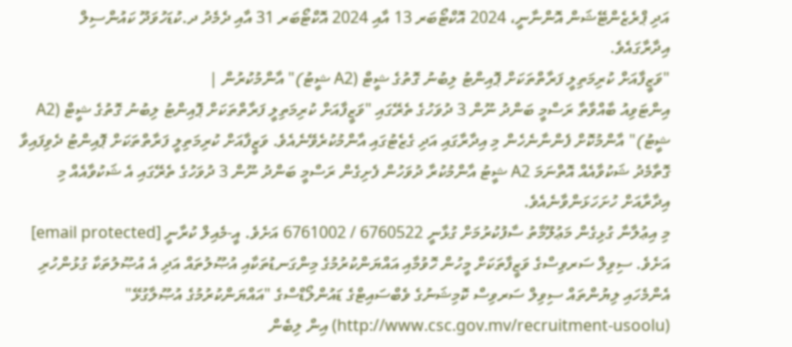އަދި ޕްރެޒެންޓޭޝަން އޮންނާނީ، 2024 އޮކްޓޯބަރ 13 އާއި 2024 އޮކްޓޯބަރ 31 އާއި ދެމެދު ދ.ކުޑަހުވަދޫ ކައުންސިލް އިދާރާގައެވެ.
"ވަޒީފާއަށް ކުރިމަތިލީ ފަރާތްތަކަށް ޕޮއިންޓު ލިބުނު ގޮތުގެ ޝީޓް (A2 ޝީޓު)" އާންމުކުރުން |
އިންޓަވިއު ބާއްވާތާ ރަސްމީ ބަންދު ނޫން 3 ދުވަހުގެ ތެރޭގައި "ވަޒީފާއަށް ކުރިމަތިލީ ފަރާތްތަކަށް ޕޮއިންޓު ލިބުނު ގޮތުގެ ޝީޓް (A2 ޝީޓު)" އާންމުކޮށް ފެންނާނެހެން މި އިދާރާގައި އަދި ގެޒެޓުގައި އާންމުކުރެވޭނެއެވެ. ވަޒީފާއަށް ކުރިމަތިލީ ފަރާތްތަކަށް ޕޮއިންޓު ދެވިފައިވާ ގޮތާމެދު ޝަކުވާއެއް އޮތްނަމަ A2 ޝީޓު އާންމުކުރާ ދުވަހުން ފެށިގެން ރަސްމީ ބަންދު ނޫން 3 ދުވަހުގެ ތެރޭގައި އެ ޝަކުވާއެއް މި އިދާރާއަށް ހުށަހަޅަންވާނެއެވެ.
މި އިޢުލާނާ ގުޅިގެން މަޢުލޫމާތު ސާފުކުރުމަށް ގުޅާނީ 6760522 / 6761002 އަށެވެ. އީ-މެއިލް ކުރާނީ [email protected] އަށެވެ. ސިވިލް ސަރވިސްގެ ވަޒީފާތަކަށް މީހުން ހޮވުމާއި އައްޔަންކުރުމުގެ މިންގަނޑުތަކާއި އުޞޫލުތައް އަދި އެ އުޞޫލުތަކާ ގުޅުންހުރި އެންމެހައި ލިޔުންތައް ސިވިލް ސަރވިސް ކޮމިޝަނުގެ ވެބްސައިޓްގެ ޑައުންލޯޑްސްގެ "އައްޔަންކުރުމުގެ އުޞޫލާގުޅޭ" (http://www.csc.gov.mv/recruitment-usoolu) އިން ލިބެން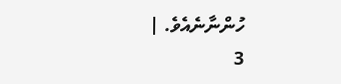ހުންނާނެއެވެ. |
3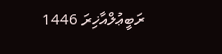ރަބީޢުލްއާޚިރަ 1446